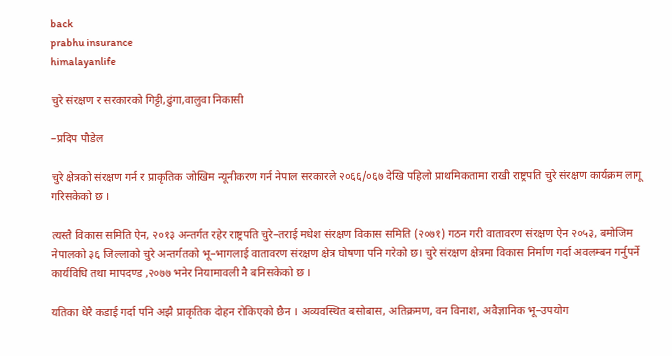back
prabhu insurance
himalayanlife

चुरे संरक्षण र सरकारको गिट्टी,ढुंगा,वालुवा निकासी

–प्रदिप पौडेल

चुरे क्षेत्रको संरक्षण गर्न र प्राकृतिक जोखिम न्यूनीकरण गर्न नेपाल सरकारले २०६६/०६७ देखि पहिलो प्राथमिकतामा राखी राष्ट्रपति चुरे संरक्षण कार्यक्रम लागू गरिसकेको छ ।

त्यस्तै विकास समिति ऐन, २०१३ अन्तर्गत रहेर राष्ट्रपति चुरे–तराई मधेश संरक्षण विकास समिति (२०७१) गठन गरी वातावरण संरक्षण ऐन २०५३, बमोजिम नेपालको ३६ जिल्लाको चुरे अन्तर्गतको भू–भागलाई वातावरण संरक्षण क्षेत्र घोषणा पनि गरेको छ। चुरे संरक्षण क्षेत्रमा विकास निर्माण गर्दा अवलम्बन गर्नुपर्ने कार्यविधि तथा मापदण्ड ,२०७७ भनेर नियामावली नै बनिसकेको छ ।

यतिका धेरै कडाई गर्दा पनि अझै प्राकृतिक दोहन रोकिएको छैन । अव्यवस्थित बसोबास, अतिक्रमण, वन विनाश, अवैज्ञानिक भू–उपयोग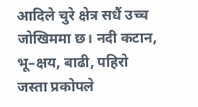आदिले चुरे क्षेत्र सधैं उच्च जोखिममा छ। नदी कटान, भू–क्षय, बाढी, पहिरो जस्ता प्रकोपले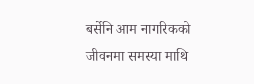बर्सेनि आम नागरिकको जीवनमा समस्या माथि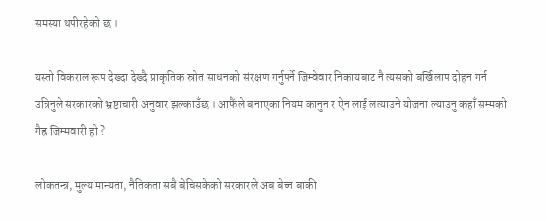समस्या थपीरहेको छ ।

यस्तो विकराल रूप देख्दा देख्दै प्राकृतिक स्रोत साधनको संरक्षण गर्नुपर्ने जिम्वेवार निकायबाट नै त्यसको बर्खिलाप दोहन गर्न उत्रिनुले सरकारको भ्रष्टाचारी अनुवार झल्काउँछ । आफैंले बनाएका नियम कानुन र ऐन लाई लत्याउने योजना ल्याउनु कहाँ सम्मको गैह्र जिम्मवारी हो ?

लोकतन्त्र, मुल्य मान्यता, नैतिकता सबै बेचिसकेको सरकारले अब बेच्न बाकी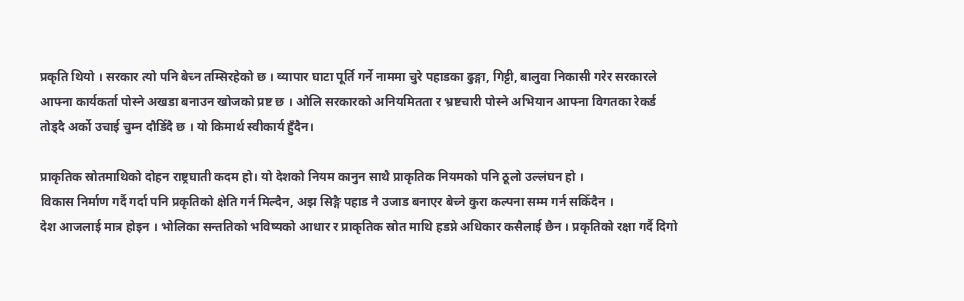प्रकृति थियो । सरकार त्यो पनि बेच्न तम्सिरहेको छ । व्यापार घाटा पूर्ति गर्ने नाममा चुरे पहाडका ढुङ्गा, गिट्टी, बालुवा निकासी गरेर सरकारले आफ्ना कार्यकर्ता पोस्ने अखडा बनाउन खोजको प्रष्ट छ । ओलि सरकारको अनियमितता र भ्रष्टचारी पोस्ने अभियान आफ्ना विगतका रेकर्ड तोड्दै अर्को उचाई चुम्न दौडिँदै छ । यो किमार्थ स्वीकार्य हुँदैन।

प्राकृतिक स्रोतमाथिको दोहन राष्ट्रघाती कदम हो। यो देशको नियम कानुन साथै प्राकृतिक नियमको पनि ठूलो उल्लंघन हो ।
विकास निर्माण गर्दै गर्दा पनि प्रकृतिको क्षेति गर्न मिल्दैन, अझ सिङ्गै पहाड नै उजाड बनाएर बेच्ने कुरा कल्पना सम्म गर्न सकिँदैन ।
देश आजलाई मात्र होइन । भोलिका सन्ततिको भविष्यको आधार र प्राकृतिक स्रोत माथि हडप्ने अधिकार कसैलाई छैन । प्रकृतिको रक्षा गर्दै दिगो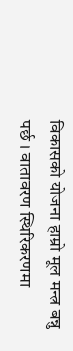विकासको योजना हाम्रो मूल मन्त्र बन्नु पर्छ । वातावरण स्थिरिकरणमा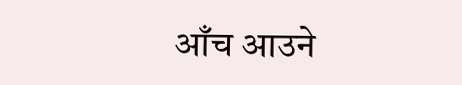आँच आउने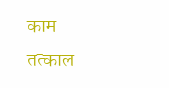काम तत्काल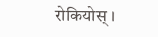रोकियोस् ।